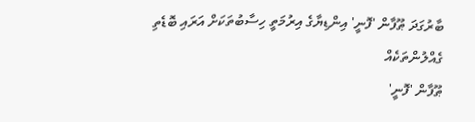ބާރުގަދަ ޠޫފާން 'ފޮނީ' އިންޑިޔާގެ އިރުމަތީ ހިސާބުތަކަށް އަރައި ބޮޑެތި ގެއްލުންތަކެއް
ޠޫފާން 'ފޮނީ'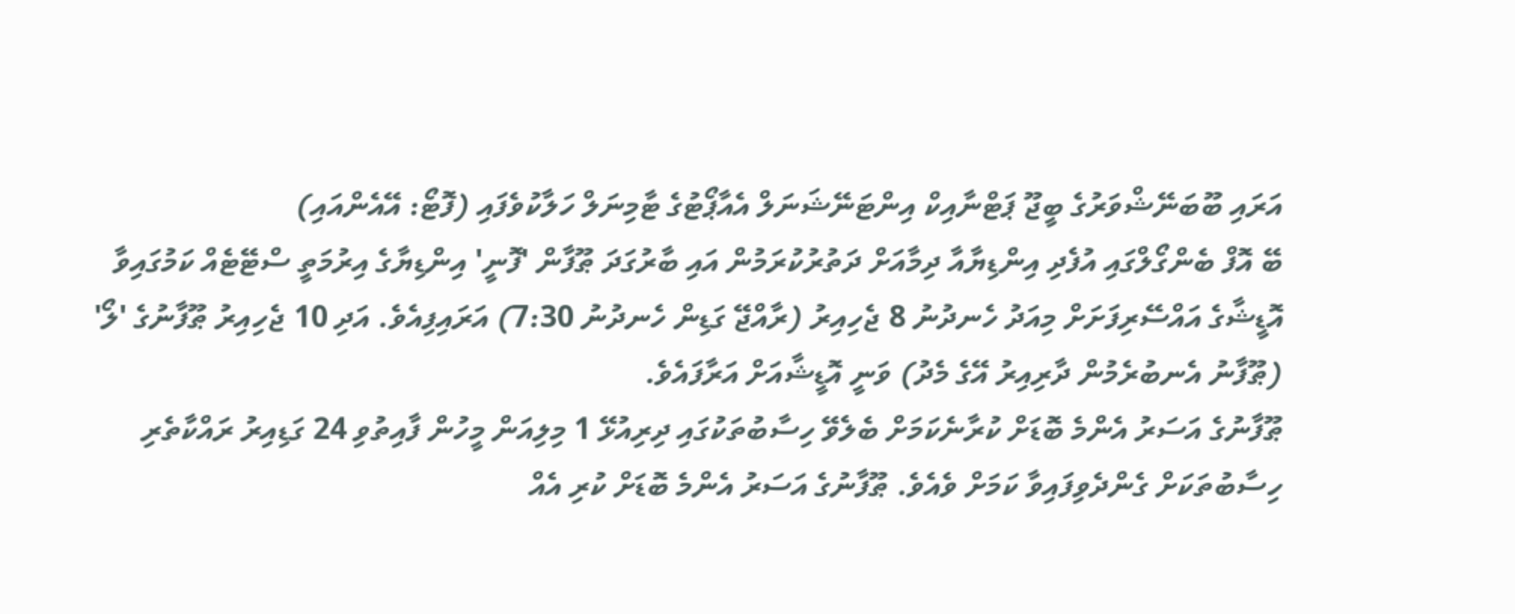އަރައި ބޫބަނޭޝްވަރުގެ ބީޖޫ ޕަޓްނާއިކް އިންޓަނޭޝަނަލް އެއާޕޯޓުގެ ޓާމިނަލް ހަލާކުވެފައި (ފޮޓޯ: އޭއެންއައި)
ބޭ އޮފް ބެންގޯލްގައި އުފެދި އިންޑިޔާއާ ދިމާއަށް ދަތުރުކުރަމުން އައި ބާރުގަދަ ޠޫފާން 'ފޮނީ' އިންޑިޔާގެ އިރުމަތީ ސްޓޭޓެއް ކަމުގައިވާ އޮޑީޝާގެ އައްސޭރިފަށަށް މިއަދު ހެނދުނު 8 ޖެހިއިރު (ރާއްޖޭ ގަޑިން ހެނދުނު 7:30) އަރައިފިއެވެ. އަދި 10 ޖެހިއިރު ޠޫފާނުގެ 'ލޯ' (ޠޫފާނު އެނބުރެމުން ދާރިއިރު އޭގެ މެދު) ވަނީ އޮޑީޝާއަށް އަރާފައެވެ.
ޠޫފާނުގެ އަސަރު އެންމެ ބޮޑަށް ކުރާނެކަމަށް ބެލެވޭ ހިސާބުތަކުގައި ދިރިއުޅޭ 1 މިލިއަން މީހުން ފާއިތުވި 24 ގަޑިއިރު ރައްކާތެރި ހިސާބުތަކަށް ގެންދެވިފައިވާ ކަމަށް ވެއެވެ. ޠޫފާނުގެ އަސަރު އެންމެ ބޮޑަށް ކުރި އެއް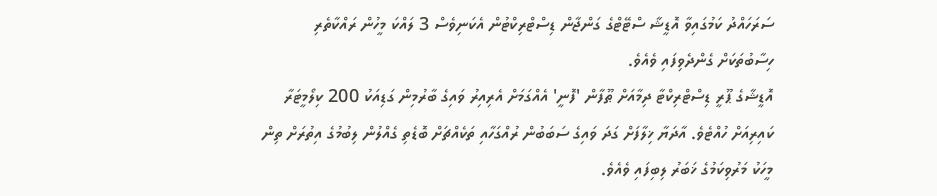ސަރަހައްދު ކަމުގައިވާ އޮޑީޝާ ސްޓޭޓްގެ ގަންޖާން ޑިސްޓްރިކްޓުން އެކަނިވެސް 3 ލައްކަ މީހުން ރައްކާތެރި ހިސާބުތަކަށް ގެންދެވިފައި ވެއެވެ.
އޮޑީޝާގެ ޕޫރީ ޑިސްޓްރިކްޓާ ދިމާއަށް ޠޫފާން 'ފޮނީ' އެއްގަމަށް އެރިއިރު ވައިގެ ބާރުމިން ގަޑިއަކު 200 ކިލޯމީޓަރާ ކައިރިއަށް ހުއްޓެވެ. އާދަޔާ ޚިލާފަށް ގަދަ ވައިގެ ސަބަބުން ރުއްގަހާއި ތަކެއްޗަށް ބޮޑެތި ގެއްލުން ލިބުމުގެ އިތުރަށް ތިން މީހަކު މަރުވިކަމުގެ ޚަބަރު ލިބިފައި ވެއެވެ.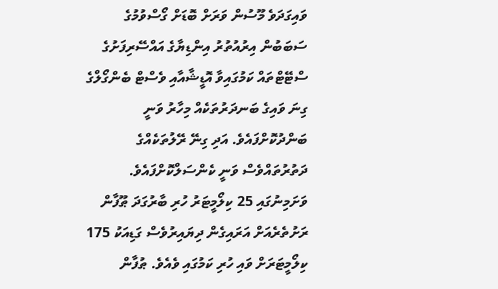ވައިގަދަވެ މޫސުން ވަރަށް ބޮޑަށް ގޯސްވުމުގެ ސަބަބުން އިރުއުތުރު އިންޑިޔާގެ އައްސޭރިފަށުގެ ސްޓޭޓްތައް ކަމުގައިވާ އޮޑީޝާއާއި ވެސްޓް ބެންގޯލްގެ ގިނަ ވައިގެ ބަނދަރުތަކެއް މިހާރު ވަނީ ބަންދުކޮށްފައެވެ. އަދި ގިނޭ ރޭލުތަކެއްގެ ދަތުރުތައްވެސް ވަނީ ކެންސަލްކޮށްފައެވެ.
ވަށަމިނުގައި 25 ކިލޯމީޓަރު ހުރި ބާރުގަދަ ޠޫފާން ރަށުތެރެއަށް އަރައިގެން ދިޔައިރުވެސް ގަޑިއަކު 175 ކިލޯމީޓަރަށް ވައި ހުރި ކަމުގައި ވެއެވެ. ޠުފާން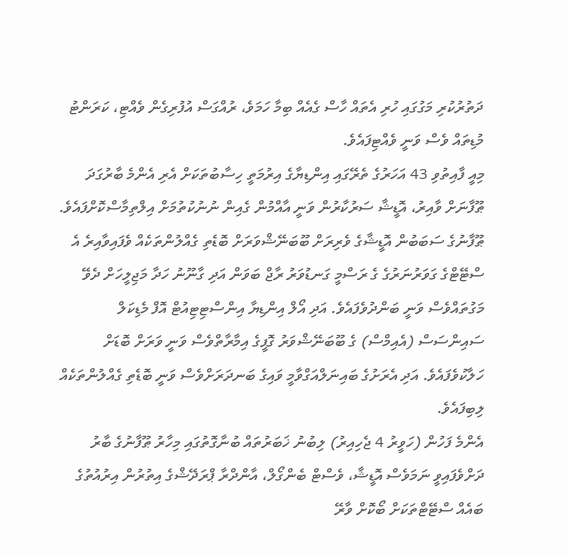ދަތުރުކުރި މަގުގައި ހުރި އެތައް ހާސް ގެއެއް ބިމާ ހަމަވެ، ރުއްގަސް އުފުރިގެން ވެއްޓި، ކަރަންޓު މުޑިތައް ވެސް ވަނީ ވެއްޓިފައެވެ.
މިއީ ފާއިތުވި 43 އަހަރުގެ ތެރޭގައި އިންޑިޔާގެ އިރުމަތީ ހިސާބުތަކަށް އެރި އެންމެ ބާރުގަދަ ޠޫފާނަށް ވާއިރު، އޮޑީޝާ ސަރުކާރުން ވަނީ އާއްމުން ގެއިން ނުނުކުތުމަށް އިލްތިމާސްކޮށްފައެވެ.
ޠޫފާނުގެ ސަބަބުން އޮޑީޝާގެ ވެރިރަށް ބޫބަނޭޝްވަރަށް ބޮޑެތި ގެއްލުންތަކެއް ވެފައިވާއިރެ އެ ސްޓޭޓްގެ ގަވަރުނަރުގެ ގެ ރަސްމީ ގަނޑުވަރު ރާޖް ބަވަން އަދި ގާނޫނު ހަދާ މަޖިލީހަށް ދެވޭ މަގުތައްވެސް ވަނީ ބަންދުވެފައެވެ. އަދި އޯލް އިންޑިޔާ އިންސްޓިޓިއުޓް އޮފް މެޑިކަލް ސައިންސަސް (އެއިމްސް) ގެ ބޫބަނޭޝްވަރު ގޮފީގެ އިމާރާތްވެސް ވަނީ ވަރަށް ބޮޑަށް ހަލާކުވެފައެވެ. އަދި އެރަށުގެ ބައިނަލްއަގްވާމީ ވައިގެ ބަނދަރަށްވެސް ވަނީ ބޮޑެތި ގެއްލުންތަކެއް ލިބިފައެވެ.
އެންމެ ފަހުން (ހަވީރު 4 ޖެހިއިރު) ލިބުނު ޚަބަރުތައް ބުނާގޮތުގައި މިހާރު ޠޫފާނުގެ ބާރު ދަށްވެފައިވީ ނަމަވެސް އޮޑީޝާ، ވެސްޓް ބެންގޯލް، އާންދްރާ ޕްރަދޭޝްގެ އިތުރުން އިރުއުތުގެ ބައެއް ސްޓޭޓްތަކަށް ބޯކޮށް ވާރޭ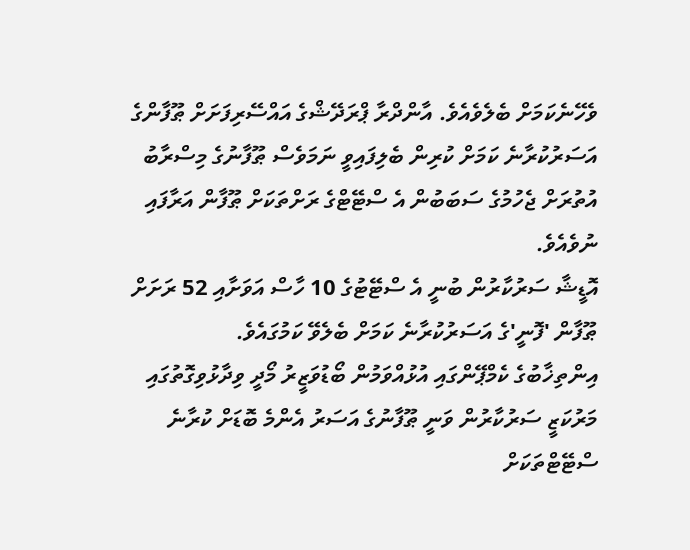ވެހޭނެކަމަށް ބެލެވެއެވެ. އާންދްރާ ޕްރަދޭޝްގެ އައްސޭރިފަށަށް ޠޫފާންގެ އަސަރުކުރާނެ ކަމަށް ކުރިން ބެލިފައިވީ ނަމަވެސް ޠޫފާނުގެ މިސްރާބު އުތުރަށް ޖެހުމުގެ ސަބަބުން އެ ސްޓޭޓްގެ ރަށްތަކަށް ޠޫފާން އަރާފައި ނުވެއެވެ.
އޮޑީޝާ ސަރުކާރުން ބުނީ އެ ސްޓޭޓުގެ 10 ހާސް އަވަށާއި 52 ރަށަށް ޠޫފާން 'ފޮނީ'ގެ އަސަރުކުރާނެ ކަމަށް ބެލެވޭ ކަމުގައެވެ.
އިންތިޚާބުގެ ކެމްޕޭންގައި އުޅުއްވަމުން ބޯޑުވަޒީރު މޯދީ ވިދާޅުވިގޮތުގައި މަރުކަޒީ ސަރުކާރުން ވަނީ ޠޫފާނުގެ އަސަރު އެންމެ ބޮޑަށް ކުރާނެ ސްޓޭޓްތަކަށް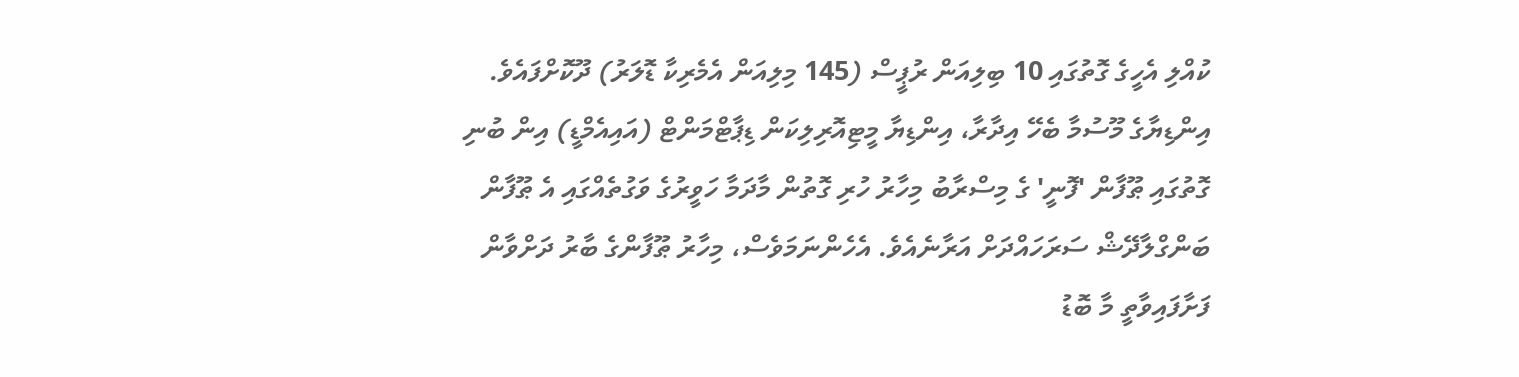ކުއްލި އެހީގެ ގޮތުގައި 10 ބިލިއަން ރުޕީސް (145 މިލިއަން އެމެރިކާ ޑޮލަރު) ދޫކޮށްފައެވެ.
އިންޑިޔާގެ މޫސުމާ ބެހޭ އިދާރާ، އިންޑިޔާ މީޓިއޮރިލިކަން ޑިޕާޓްމަންޓް (އައިއެމްޑީ) އިން ބުނި ގޮތުގައި ޠޫފާން 'ފޮނީ' ގެ މިސްރާބު މިހާރު ހުރި ގޮތުން މާދަމާ ހަވީރުގެ ވަގުތެއްގައި އެ ޠޫފާން ބަންގްލާދޭޝް ސަރަހައްދަށް އަރާނެއެވެ. އެހެންނަމަވެސް، މިހާރު ޠޫފާންގެ ބާރު ދަށްވާން ފަށާފައިވާތީ މާ ބޮޑު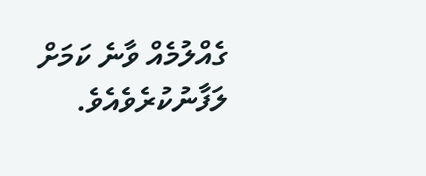ގެއްލުމެއް ވާނެ ކަމަށް ލަފާނުކުރެވެއެވެ.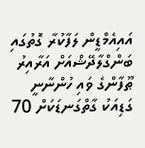އައިއެމްޑީން ލަފާކުރާ ގޮތުގައި ބަންގްލާދޭޝްއަށް އަރާއިރު ޠޫފާންގެ ވައި ހުންނާނީ ގަޑިއަކު ގާތްގަނޑަކަށް 70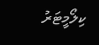ކިލޯމީޓަރު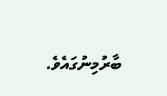ބާރުމިނުގައެވެ.